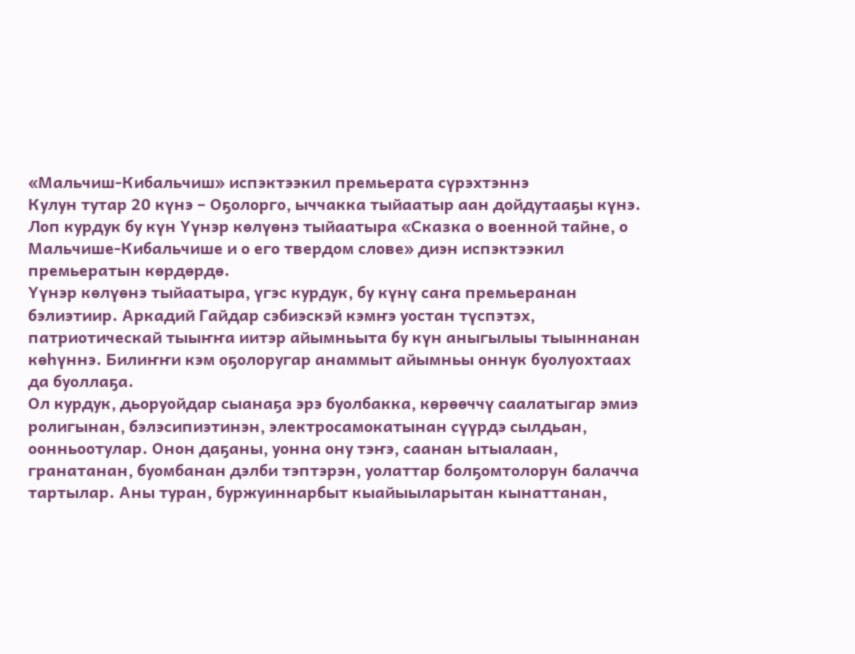«Мальчиш-Кибальчиш» испэктээкил премьерата сүрэхтэннэ
Кулун тутар 20 күнэ – Оҕолорго, ыччакка тыйаатыр аан дойдутааҕы күнэ. Лоп курдук бу күн Үүнэр көлүөнэ тыйаатыра «Сказка о военной тайне, о Мальчише-Кибальчише и о его твердом слове» диэн испэктээкил премьератын көрдөрдө.
Үүнэр көлүөнэ тыйаатыра, үгэс курдук, бу күнү саҥа премьеранан бэлиэтиир. Аркадий Гайдар сэбиэскэй кэмҥэ уостан түспэтэх, патриотическай тыыҥҥа иитэр айымньыта бу күн аныгылыы тыыннанан көһүннэ. Билиҥҥи кэм оҕолоругар анаммыт айымньы оннук буолуохтаах да буоллаҕа.
Ол курдук, дьоруойдар сыанаҕа эрэ буолбакка, көрөөччү саалатыгар эмиэ ролигынан, бэлэсипиэтинэн, электросамокатынан сүүрдэ сылдьан, оонньоотулар. Онон даҕаны, уонна ону тэҥэ, саанан ытыалаан, гранатанан, буомбанан дэлби тэптэрэн, уолаттар болҕомтолорун балачча тартылар. Аны туран, буржуиннарбыт кыайыыларытан кынаттанан,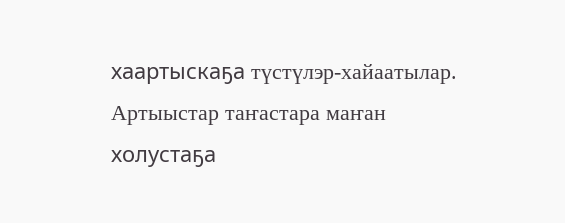хаартыскаҕа түстүлэр-хайаатылар.
Артыыстар таҥастара маҥан холустаҕа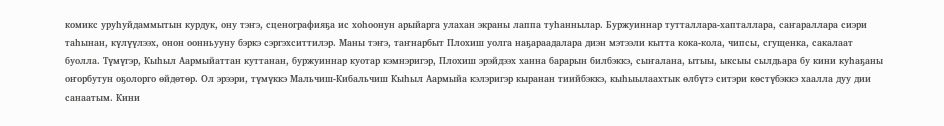комикс уруһуйдаммытын курдук, ону тэҥэ, сценографияҕа ис хоһоонун арыйарга улахан экраны лаппа туһаннылар. Буржуиннар тутталлара-хапталлара, саҥараллара сиэри таһынан, күлүүлээх, онон оонньууну бэркэ сэргэхситтилэр. Маны тэҥэ, таҥнарбыт Плохиш уолга наҕараадалара диэн мэтээли кытта кока-кола, чипсы, сгущенка, сакалаат буолла. Түмүгэр, Кыһыл Аармыйаттан куттанан, буржуиннар куотар кэмнэригэр, Плохиш эрэйдээх ханна барарын билбэккэ, сыҥалана, ытыы, ыксыы сылдьара бу кини куһаҕаны оҥорбутун оҕолорго өйдөтөр. Ол эрээри, түмүккэ Мальчиш-Кибальчиш Кыһыл Аармыйа кэлэригэр кыранан тиийбэккэ, кыһыылаахтык өлбүтэ ситэри көстүбэккэ хаалла дуу дии санаатым. Кини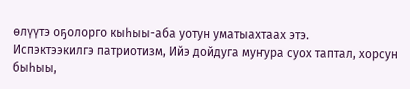өлүүтэ оҕолорго кыһыы-аба уотун уматыахтаах этэ.
Испэктээкилгэ патриотизм, Ийэ дойдуга муҥура суох таптал, хорсун быһыы,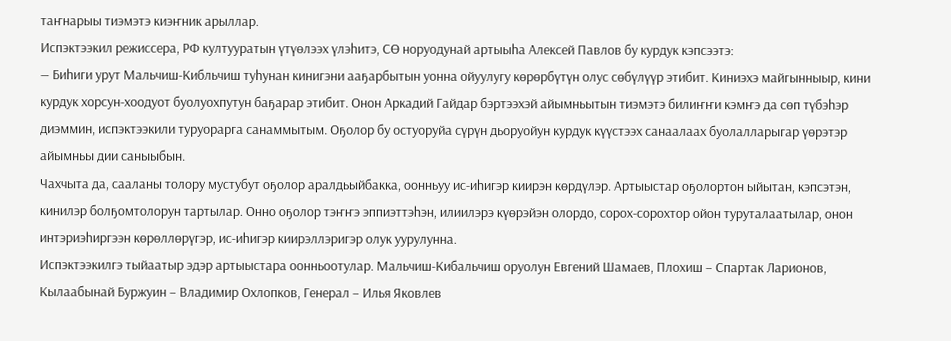таҥнарыы тиэмэтэ киэҥник арыллар.
Испэктээкил режиссера, РФ култууратын үтүөлээх үлэһитэ, СӨ норуодунай артыыһа Алексей Павлов бу курдук кэпсээтэ:
— Биһиги урут Мальчиш-Кибльчиш туһунан кинигэни ааҕарбытын уонна ойуулугу көрөрбүтүн олус сөбүлүүр этибит. Киниэхэ майгынныыр, кини курдук хорсун-хоодуот буолуохпутун баҕарар этибит. Онон Аркадий Гайдар бэртээхэй айымньытын тиэмэтэ билиҥҥи кэмҥэ да сөп түбэһэр диэммин, испэктээкили туруорарга санаммытым. Оҕолор бу остуоруйа сүрүн дьоруойун курдук күүстээх санаалаах буолалларыгар үөрэтэр айымньы дии саныыбын.
Чахчыта да, сааланы толору мустубут оҕолор аралдьыйбакка, оонньуу ис-иһигэр киирэн көрдүлэр. Артыыстар оҕолортон ыйытан, кэпсэтэн, кинилэр болҕомтолорун тартылар. Онно оҕолор тэҥҥэ эппиэттэһэн, илиилэрэ күөрэйэн олордо, сорох-сорохтор ойон туруталаатылар, онон интэриэһиргээн көрөллөрүгэр, ис-иһигэр киирэллэригэр олук уурулунна.
Испэктээкилгэ тыйаатыр эдэр артыыстара оонньоотулар. Мальчиш-Кибальчиш оруолун Евгений Шамаев, Плохиш – Спартак Ларионов, Кылаабынай Буржуин – Владимир Охлопков, Генерал – Илья Яковлев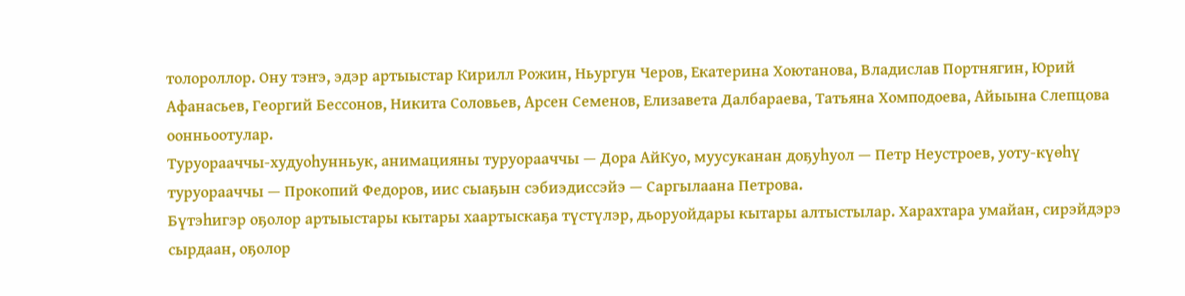толороллор. Ону тэҥэ, эдэр артыыстар Кирилл Рожин, Ньургун Черов, Екатерина Хоютанова, Владислав Портнягин, Юрий Афанасьев, Георгий Бессонов, Никита Соловьев, Арсен Семенов, Елизавета Далбараева, Татьяна Хомподоева, Айыына Слепцова оонньоотулар.
Туруорааччы-худуоһунньук, анимацияны туруорааччы — Дора АйКуо, муусуканан доҕуһуол — Петр Неустроев, уоту-күөһү туруорааччы — Прокопий Федоров, иис сыаҕын сэбиэдиссэйэ — Саргылаана Петрова.
Бүтэһигэр оҕолор артыыстары кытары хаартыскаҕа түстүлэр, дьоруойдары кытары алтыстылар. Харахтара умайан, сирэйдэрэ сырдаан, оҕолор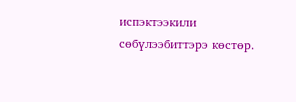испэктээкили сөбүлээбиттэрэ көстөр.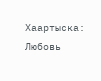Хаартыска: Любовь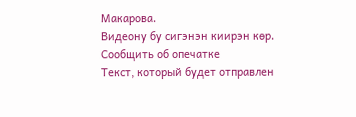Макарова.
Видеону бу сигэнэн киирэн көр.
Сообщить об опечатке
Текст, который будет отправлен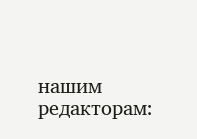нашим редакторам: